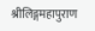श्रीलिङ्गमहापुराण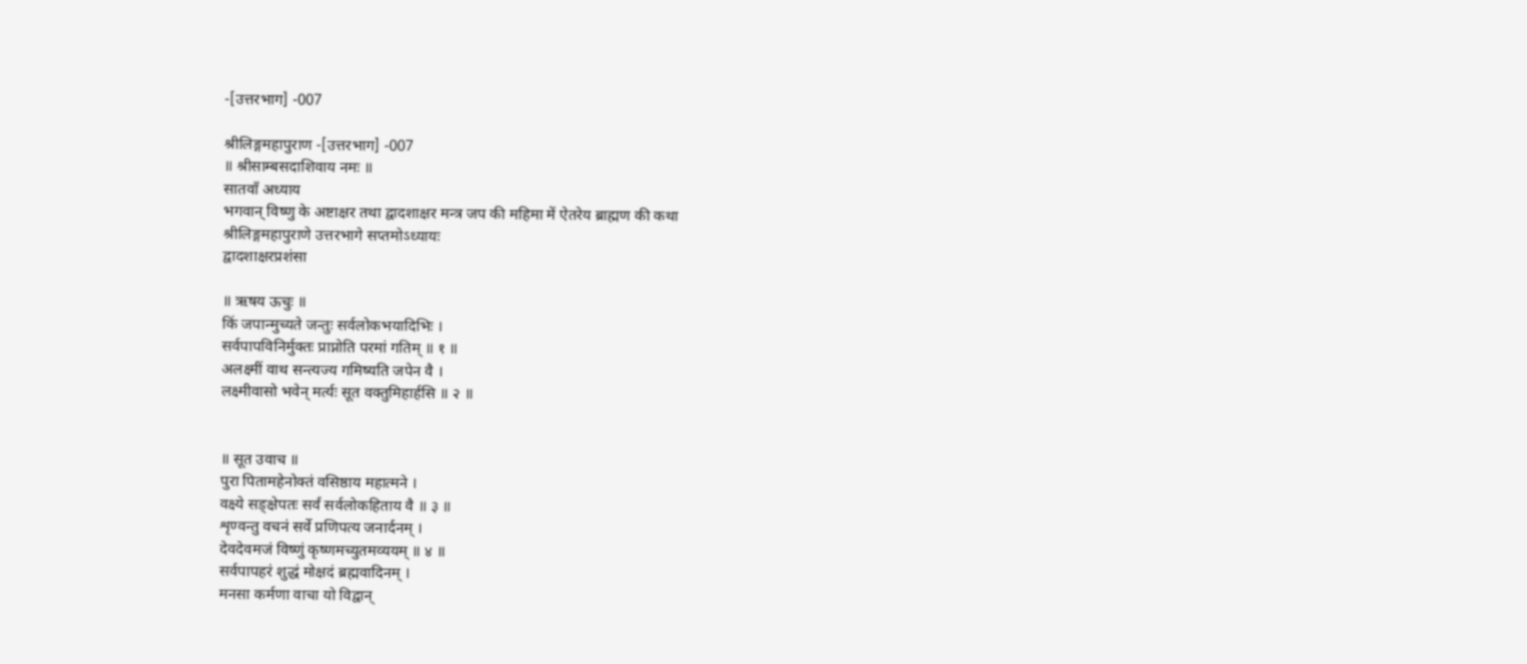-[उत्तरभाग] -007

श्रीलिङ्गमहापुराण -[उत्तरभाग] -007
॥ श्रीसाम्बसदाशिवाय नमः ॥
सातवाँ अध्याय
भगवान् विष्णु के अष्टाक्षर तथा द्वादशाक्षर मन्त्र जप की महिमा में ऐतरेय ब्राह्मण की कथा
श्रीलिङ्गमहापुराणे उत्तरभागे सप्तमोऽध्यायः
द्वादशाक्षरप्रशंसा

॥ ऋषय ऊचुः ॥
किं जपान्मुच्यते जन्तुः सर्वलोकभयादिभिः ।
सर्वपापविनिर्मुक्तः प्राप्नोति परमां गतिम् ॥ १ ॥
अलक्ष्मीं वाथ सन्त्यज्य गमिष्यति जपेन वै ।
लक्ष्मीवासो भवेन् मर्त्यः सूत वक्तुमिहार्हसि ॥ २ ॥


॥ सूत उवाच ॥
पुरा पितामहेनोक्तं वसिष्ठाय महात्मने ।
वक्ष्ये सङ्क्षेपतः सर्वं सर्वलोकहिताय वै ॥ ३ ॥
शृण्वन्तु वचनं सर्वे प्रणिपत्य जनार्दनम् ।
देवदेवमजं विष्णुं कृष्णमच्युतमव्ययम् ॥ ४ ॥
सर्वपापहरं शुद्धं मोक्षदं ब्रह्मवादिनम् ।
मनसा कर्मणा वाचा यो विद्वान्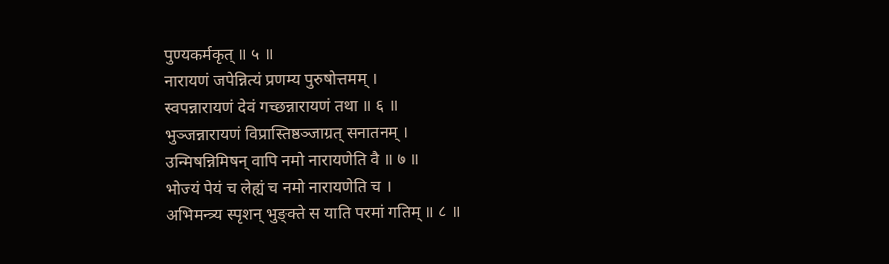पुण्यकर्मकृत् ॥ ५ ॥
नारायणं जपेन्नित्यं प्रणम्य पुरुषोत्तमम् ।
स्वपन्नारायणं देवं गच्छन्नारायणं तथा ॥ ६ ॥
भुञ्जन्नारायणं विप्रास्तिष्ठञ्जाग्रत् सनातनम् ।
उन्मिषन्निमिषन् वापि नमो नारायणेति वै ॥ ७ ॥
भोज्यं पेयं च लेह्यं च नमो नारायणेति च ।
अभिमन्त्र्य स्पृशन् भुङ्क्ते स याति परमां गतिम् ॥ ८ ॥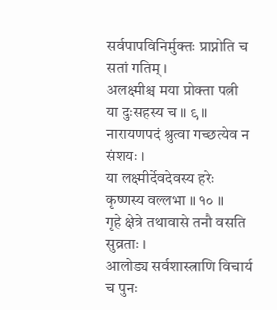सर्वपापविनिर्मुक्तः प्राप्नोति च सतां गतिम् ।
अलक्ष्मीश्च मया प्रोक्ता पत्नी या दुःसहस्य च ॥ ९ ॥
नारायणपदं श्रुत्वा गच्छत्येव न संशयः ।
या लक्ष्मीर्देवदेवस्य हरेः कृष्णस्य वल्लभा ॥ १० ॥
गृहे क्षेत्रे तथावासे तनौ वसति सुव्रताः ।
आलोड्य सर्वशास्त्राणि विचार्य च पुनः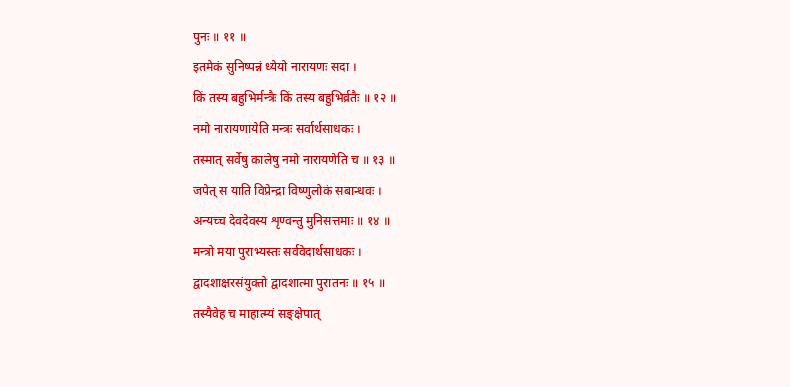पुनः ॥ ११ ॥
इतमेकं सुनिष्पन्नं ध्येयो नारायणः सदा ।
किं तस्य बहुभिर्मन्त्रैः किं तस्य बहुभिर्व्रतैः ॥ १२ ॥
नमो नारायणायेति मन्त्रः सर्वार्थसाधकः ।
तस्मात् सर्वेषु कालेषु नमो नारायणेति च ॥ १३ ॥
जपेत् स याति विप्रेन्द्रा विष्णुलोकं सबान्धवः ।
अन्यच्च देवदेवस्य शृण्वन्तु मुनिसत्तमाः ॥ १४ ॥
मन्त्रो मया पुराभ्यस्तः सर्ववेदार्थसाधकः ।
द्वादशाक्षरसंयुक्तो द्वादशात्मा पुरातनः ॥ १५ ॥
तस्यैवेह च माहात्म्यं सङ्क्षेपात्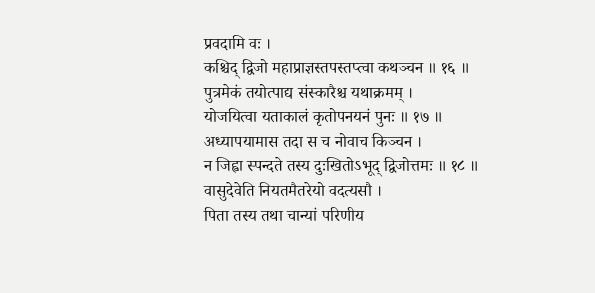प्रवदामि वः ।
कश्चिद् द्विजो महाप्राज्ञस्तपस्तप्त्वा कथञ्चन ॥ १६ ॥
पुत्रमेकं तयोत्पाद्य संस्कारैश्च यथाक्रमम् ।
योजयित्वा यताकालं कृतोपनयनं पुनः ॥ १७ ॥
अध्यापयामास तदा स च नोवाच किञ्चन ।
न जिह्वा स्पन्दते तस्य दुःखितोऽभूद् द्विजोत्तमः ॥ १८ ॥
वासुदेवेति नियतमैतरेयो वदत्यसौ ।
पिता तस्य तथा चान्यां परिणीय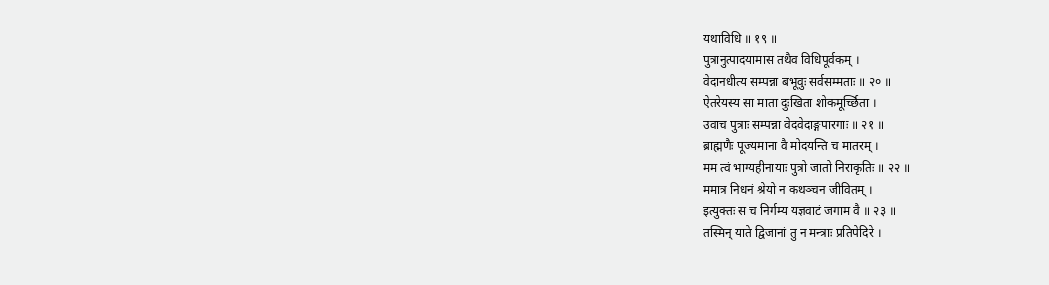यथाविधि ॥ १९ ॥
पुत्रानुत्पादयामास तथैव विधिपूर्वकम् ।
वेदानधीत्य सम्पन्ना बभूवुः सर्वसम्मताः ॥ २० ॥
ऐतरेयस्य सा माता दुःखिता शोकमूर्च्छिता ।
उवाच पुत्राः सम्पन्ना वेदवेदाङ्गपारगाः ॥ २१ ॥
ब्राह्मणैः पूज्यमाना वै मोदयन्ति च मातरम् ।
मम त्वं भाग्यहीनायाः पुत्रो जातो निराकृतिः ॥ २२ ॥
ममात्र निधनं श्रेयो न कथञ्चन जीवितम् ।
इत्युक्तः स च निर्गम्य यज्ञवाटं जगाम वै ॥ २३ ॥
तस्मिन् याते द्विजानां तु न मन्त्राः प्रतिपेदिरे ।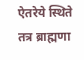ऐतरेये स्थिते तत्र ब्राह्मणा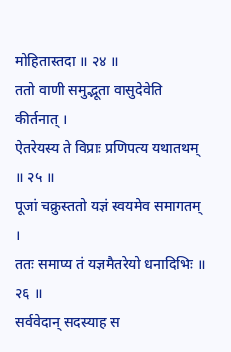मोहितास्तदा ॥ २४ ॥
ततो वाणी समुद्भूता वासुदेवेति कीर्तनात् ।
ऐतरेयस्य ते विप्राः प्रणिपत्य यथातथम् ॥ २५ ॥
पूजां चक्रुस्ततो यज्ञं स्वयमेव समागतम् ।
ततः समाप्य तं यज्ञमैतरेयो धनादिभिः ॥ २६ ॥
सर्ववेदान् सदस्याह स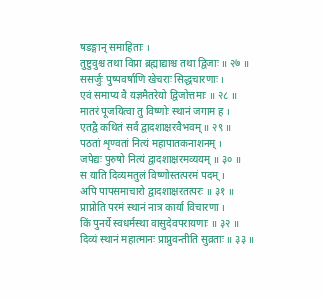षडङ्गान् समाहिताः ।
तुष्टुवुश्च तथा विप्रा ब्रह्माद्याश्च तथा द्विजाः ॥ २७ ॥
ससर्जुः पुष्पवर्षाणि खेचराः सिद्धचारणाः ।
एवं समाप्य वै यज्ञमैतरेयो द्विजोत्तमाः ॥ २८ ॥
मातरं पूजयित्वा तु विष्णोः स्थानं जगाम ह ।
एतद्वै कथितं सर्वं द्वादशाक्षरवैभवम् ॥ २९ ॥
पठतां शृण्वतां नित्यं महापातकनाशनम् ।
जपेद्यः पुरुषो नित्यं द्वादशाक्षरमव्ययम् ॥ ३० ॥
स याति दिव्यमतुलं विष्णोस्तत्परमं पदम् ।
अपि पापसमाचारो द्वादशाक्षरतत्परः ॥ ३१ ॥
प्राप्नोति परमं स्थानं नात्र कार्या विचारणा ।
किं पुनर्ये स्वधर्मस्था वासुदेवपरायणाः ॥ ३२ ॥
दिव्यं स्थानं महात्मानः प्राप्नुवन्तीति सुव्रताः ॥ ३३ ॥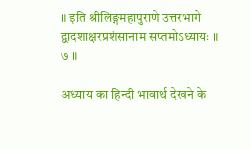॥ इति श्रीलिङ्गमहापुराणे उत्तरभागे द्वादशाक्षरप्रशंसानाम सप्तमोऽध्यायः ॥ ७ ॥

अध्याय का हिन्दी भावार्थ देखने के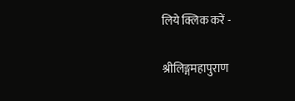लिये क्लिक करें -

श्रीलिङ्गमहापुराण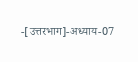-[उत्तरभाग]-अध्याय-07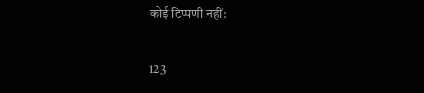कोई टिप्पणी नहीं:

123